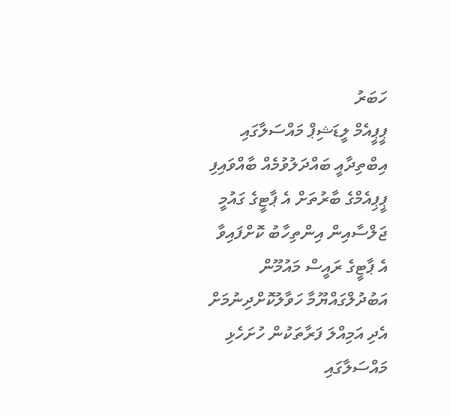ހަބަރު
ޕީޕީއެމް ލީޑަޝިޕް މައްސަލާގައި އިބްތިދާއީ ބައްދަލުވުމެއް ބާއްވައިފި
ޕީޕިއެމްގެ ބާރުތަށް އެ ޕާޓީގެ ގައުމީ ޖަލްސާއިން އިންތިހާބު ކޮށްފައިވާ އެ ޕާޓީގެ ރައީސް މައުމޫން އަބުދުލްގައްޔޫމާ ހަވާލުކޮށްދިނުމަށް އެދި އަމިއްލަ ފަރާތަކުން ހުށަހެޅި މައްސަލާގައި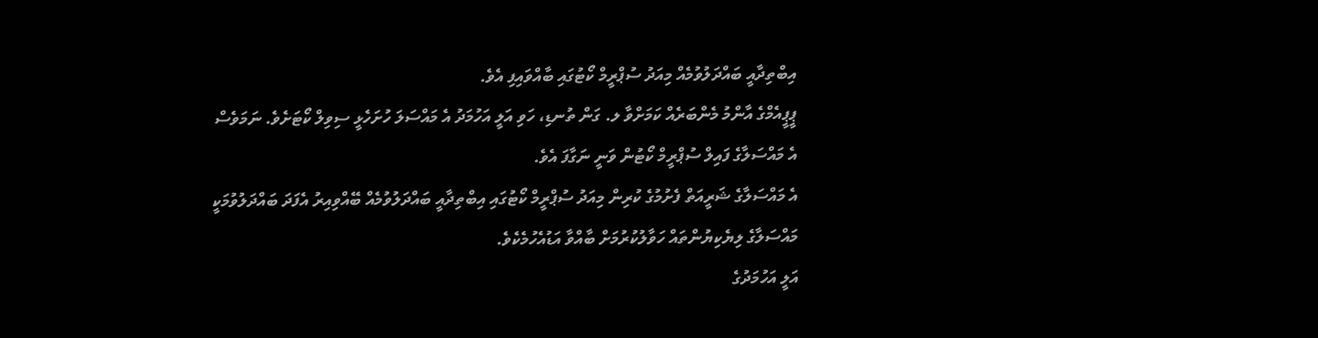އިބްތިދާއީ ބައްދަލުވުމެއް މިއަދު ސުޕްރީމް ކޯޓުގައި ބާއްވައިފި އެވެ.
ޕީޕީއެމްގެ އާންމު މެންބަރެއް ކަމަށްވާ ލ. ގަން ތުނޑި، ހަވި އަލީ އަހުމަދު އެ މައްސަލަ ހުށަހެޅީ ސިވިލް ކޯޓަށެވެ. ނަމަވެސް އެ މައްސަލާގެ ފައިލް ސުޕްރީމް ކޯޓުން ވަނީ ނަގާފަ އެވެ.
އެ މައްސަލާގެ ޝަރީއަތް ފެށުމުގެ ކުރިން މިއަދު ސުޕްރީމް ކޯޓުގައި އިބްތިދާއީ ބައްދަލުވުމެއް ބޭއްވިއިރު އެފަދަ ބައްދަލުވުމަކީ މައްސަލާގެ ލިޔެކިޔުންތައް ހަވާލުކުރުމަށް ބާއްވާ އަޑުއެހުމެކެވެ.
އަލީ އަހުމަދުގެ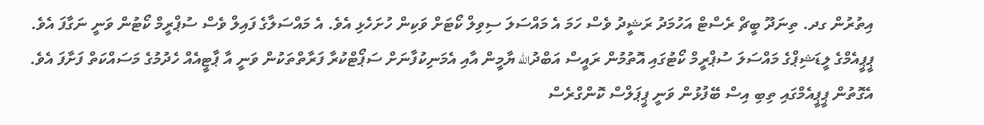އިތުރުން ގދ. ތިނަދޫ ބީޗް ރެސްޓް އަހުމަދު ރަޝީދު ވެސް ހަމަ އެ މައްސަލަ ސިވިލް ކޯޓަށް ވަކިން ހުށަހެޅި އެވެ. އެ މައްސަލާގެ ފައިލް ވެސް ސުޕްރީމް ކޯޓުން ވަނީ ނަގާފަ އެވެ.
ޕީޕީއެމްގެ ލީޑަޝިޕްގެ މައްސަލަ ސުޕްރީމް ކޯޓުގައި އޮތުމުން ރައީސް އަބްދުالله ޔާމީން އާއި އެމަނިކުފާނަށް ސަޕޯޓްކުރާ ފަރާތްތަކުން ވަނީ އާ ޕާޓީއެއް ހެދުމުގެ މަސައްކަތް ފަށާފަ އެވެ. އެގޮތުން ޕީޕީއެމްގައި ތިބި އިސް ބޭފުޅުން ވަނީ ޕީޕަލްސް ކޮންގްރެސް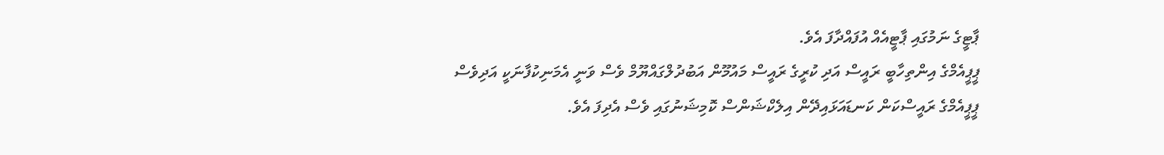ޕާޓީގެ ނަމުގައި ޕާޓީއެއް އުފައްދާފަ އެވެ.
ޕީޕީއެމްގެ އިންތިހާބީ ރައީސް އަދި ކުރީގެ ރައީސް މައުމޫން އަބުދުލްގައްޔޫމް ވެސް ވަނީ އެމަނިކުފާނަކީ އަދިވެސް ޕީޕީއެމްގެ ރައީސްކަން ކަނޑައަޅައިދޭން އިލެކްޝަންސް ކޮމިޝަނުގައި ވެސް އެދިފަ އެވެ.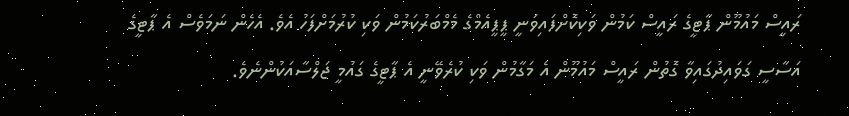ރައީސް މައުމޫން ޕާޓީގެ ރައީސް ކަމުން ވަކިކޮށްފައިވަނީ ޕީޕީއެމްގެ މެމްބަރުކަމުން ވަކި ކުރުމަށްފަހު އެވެ. އެހެން ނަމަވެސް އެ ޕާޓީގެ އަސާސީ ގަވައިދުގައިވާ ގޮތުން ރައީސް މައުމޫން އެ މަގާމުން ވަކި ކުރެވޭނީ އެ ޕާޓީގެ ގައުމީ ޖަލްސާއަކުންނެވެ.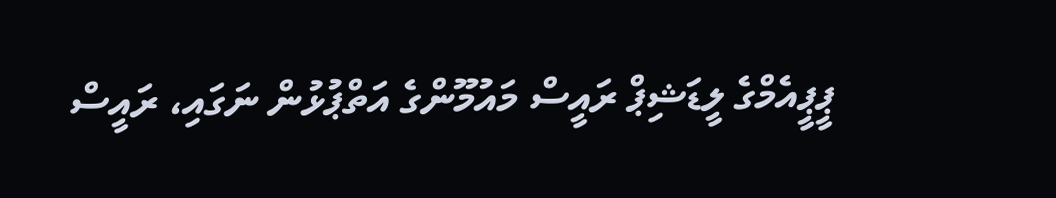ޕީޕީއެމްގެ ލީޑަޝިޕް ރައީސް މައުމޫންގެ އަތްޕުޅުން ނަގައި، ރައީސް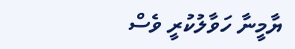ޔާމީނާ ހަވާލުކުރީ ވެސް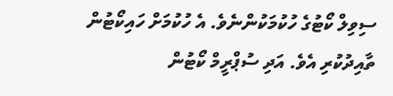ސިވިލް ކޯޓުގެ ހުކުމަކުންނެވެ. އެ ހުކުމަށް ހައިކޯޓުން ތާއިދުކުރި އެވެ. އަދި ސުޕްރީމް ކޯޓުން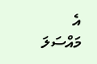އެ މައްސަލަ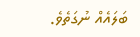ބަލައެއް ނުގަތެވެ.